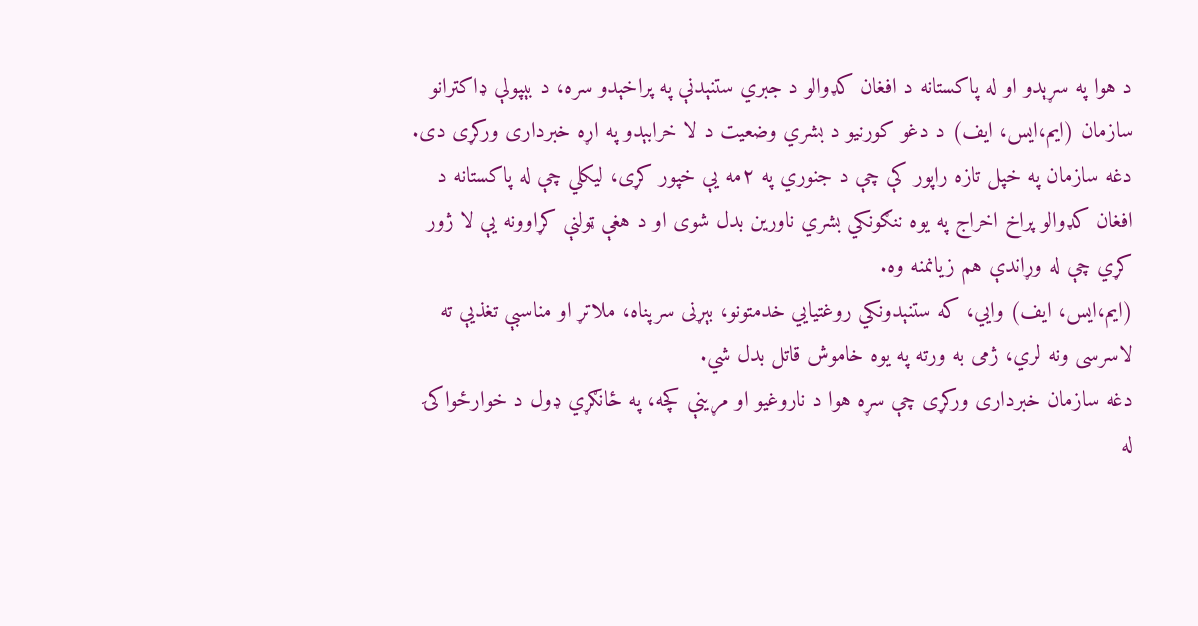د هوا په سړېدو او له پاکستانه د افغان کډوالو د جبري ستنېدنې په پراخېدو سره، د بېپولې ډاکترانو سازمان (ایم،ایس، ایف) د دغو کورنیو د بشري وضعیت د لا خرابېدو په اړه خبرداری ورکړی دی.
دغه سازمان په خپل تازه راپور کې چې د جنوري په ۲مه یې خپور کړی، لیکلي چې له پاکستانه د افغان کډوالو پراخ اخراج په یوه ننګونکي بشري ناورین بدل شوی او د هغې ټولنې کړاوونه یې لا ژور کړي چې له وړاندې هم زیانمنه وه.
(ایم،ایس، ایف) وايي، که ستنېدونکي روغتیايي خدمتونو، بېړنی سرپناه، ملاتړ او مناسبې تغذیې ته لاسرسی ونه لري، ژمی به ورته په یوه خاموش قاتل بدل شي.
دغه سازمان خبرداری ورکړی چې سړه هوا د ناروغیو او مړینې کچه، په ځانګړي ډول د خوارځواکۍ له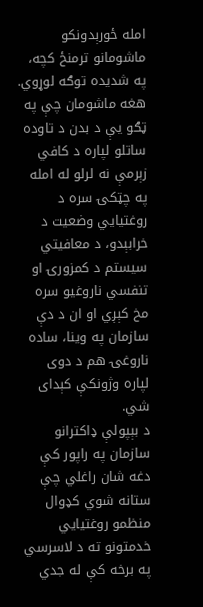امله ځورېدونکو ماشومانو ترمنځ کچه، په شدیده توګه لوړوي.
هغه ماشومان چې په ټګو یې د بدن د تاوده ساتلو لپاره د کافي زېرمې نه لرلو له امله په چټکۍ سره د روغتیايي وضعیت د خرابېدو، د معافیتي سیستم د کمزورۍ او تنفسي ناروغیو سره مخ کېږي او ان د دې سازمان په وینا، ساده ناروغۍ هم د دوی لپاره وژونکې کېدای شي.
د بېپولې ډاکترانو سازمان په راپور کې دغه شان راغلي چې ستانه شوي کډوال منظمو روغتیايي خدمتونو ته د لاسرسي په برخه کې له جدي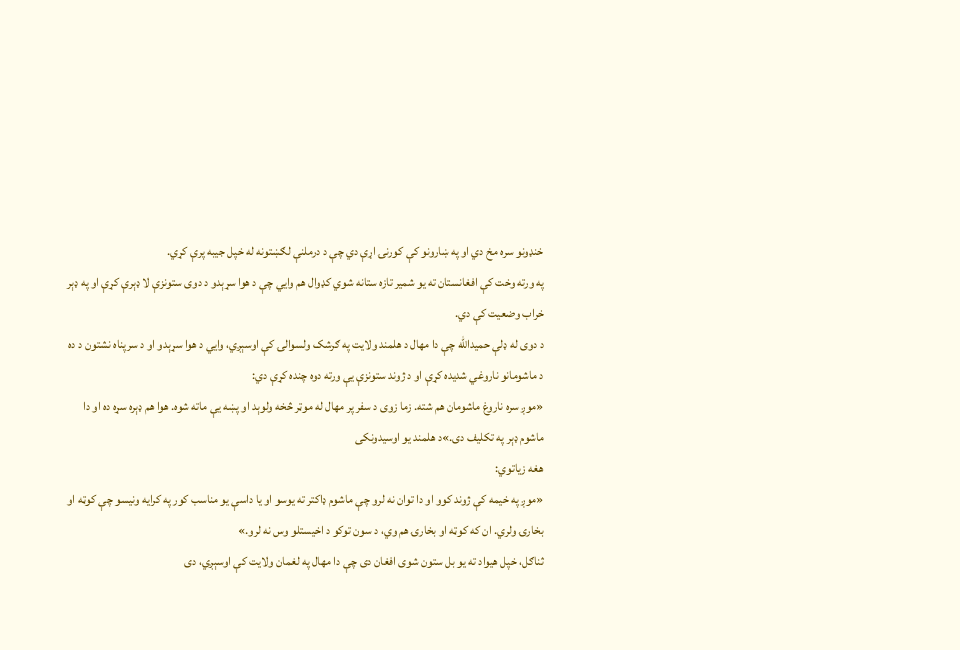خنډونو سره مخ دي او په ښارونو کې کورنۍ اړې دي چې د درملنې لګښتونه له خپل جیبه پرې کړي.
په ورته وخت کې افغانستان ته یو شمیر تازه ستانه شوي کډوال هم وايي چې د هوا سړېدو د دوی ستونزې لا ډېرې کړې او په ډېر خراب وضعیت کې دي.
د دوی له ډلې حمیدالله چې دا مهال د هلمند ولایت په ګرشک ولسوالۍ کې اوسېږي، وايي د هوا سړېدو او د سرپناه نشتون د ده د ماشومانو ناروغي شدیده کړې او د ژوند ستونزې یې ورته دوه چنده کړې دي:
«موږ سره ناروغ ماشومان هم شته. زما زوی د سفر پر مهال له موټر څخه ولوېد او پښه یې ماته شوه. هوا هم ډېره سړه ده او دا ماشوم ډېر په تکلیف دی.»د هلمند یو اوسیدونکی
هغه زیاتوي:
«موږ په خیمه کې ژوند کوو او دا توان نه لرو چې ماشوم ډاکتر ته یوسو او یا داسې یو مناسب کور په کرایه ونیسو چې کوټه او بخارۍ ولري. ان که کوټه او بخارۍ هم وي، د سون توکو د اخیستلو وس نه لرو.»
ثناګل، خپل هیواد ته یو بل ستون شوی افغان دی چې دا مهال په لغمان ولایت کې اوسېږي، دی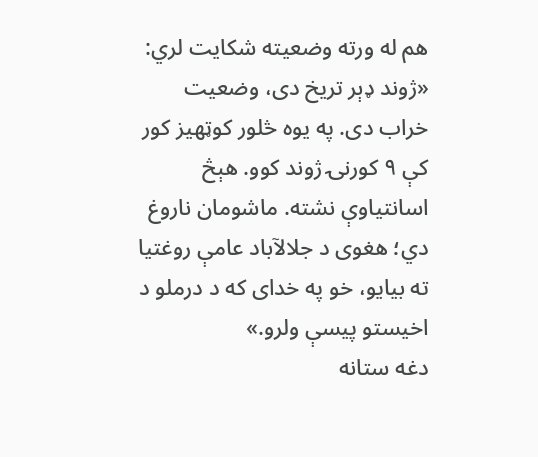هم له ورته وضعیته شکایت لري:
«ژوند ډېر تریخ دی، وضعیت خراب دی. په یوه څلور کوټهیز کور کې ۹ کورنۍ ژوند کوو. هېڅ اسانتیاوې نشته. ماشومان ناروغ دي؛ هغوی د جلالآباد عامې روغتیا ته بیایو، خو په خدای که د درملو د اخیستو پیسې ولرو.»
دغه ستانه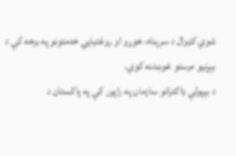شوي کډوال د سرپناه، خوړو او روغتیايي خدمتونو په برخه کې د بېړنیو مرستو غوښتنه کوي.
د بېپولې ډاکترانو سازمان په راپور کې په پاکستان د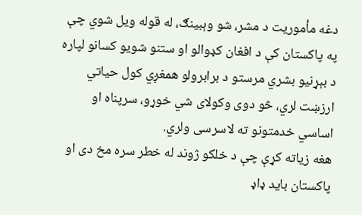دغه مأموریت د مشر، شو وېبینګ، له قوله ویل شوي چې په پاکستان کې د افغان کډوالو او ستنو شویو کسانو لپاره د بېړنیو بشري مرستو د برابرولو همغږي کول حیاتي ارزښت لري، څو دوی وکولای شي خوړو، سرپناه او اساسي خدمتونو ته لاسرسی ولري.
هغه زیاته کړې چې د خلکو ژوند له خطر سره مخ دی او پاکستان باید ډاډ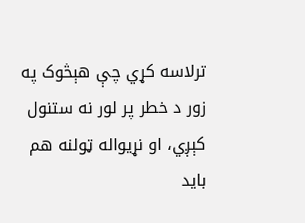ترلاسه کړي چې هېڅوک په زور د خطر پر لور نه ستنول کېږي، او نړیواله ټولنه هم باید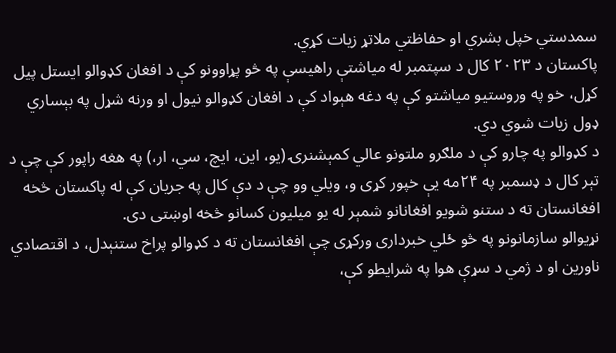سمدستي خپل بشري او حفاظتي ملاتړ زیات کړي.
پاکستان د ۲۰۲۳ کال د سپتمبر له میاشتې راهیسې په څو پړاوونو کې د افغان کډوالو ایستل پیل کړل، خو په وروستیو میاشتو کې په دغه هېواد کې د افغان کډوالو نیول او ورنه شړل په بېساري ډول زیات شوي دي.
د کډوالو په چارو کې د ملګرو ملتونو عالي کمېشنرۍ (یو، این، ایچ، سي، ار،) په هغه راپور کې چې د تېر کال د ډسمبر په ۲۴مه یې خپور کړی و، ویلي وو چې د دې کال په جریان کې له پاکستان څخه افغانستان ته د ستنو شویو افغانانو شمېر له یو میلیون کسانو څخه اوښتی دی.
نړیوالو سازمانونو په څو ځلي خبرداری ورکړی چې افغانستان ته د کډوالو پراخ ستنېدل، د اقتصادي ناورین او د ژمي د سړې هوا په شرایطو کې،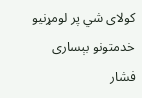کولای شي پر لومړنیو خدمتونو بېساری فشار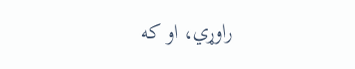راوړي، او که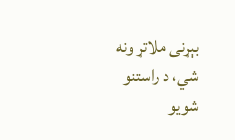بېړنی ملاتړ ونه شي، د راستنو شویو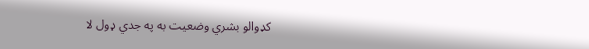کډوالو بشري وضعیت به په جدي ډول لا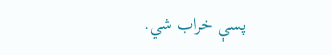پسې خراب شي.